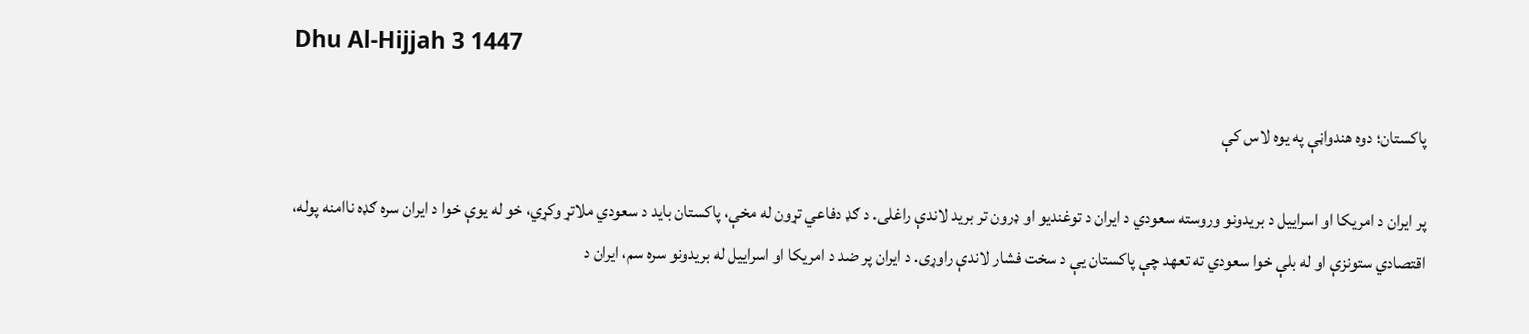Dhu Al-Hijjah 3 1447

پاکستان؛ دوه هندواڼې په یوه لاس کې

پر ایران د امریکا او اسراییل د بریدونو وروسته سعودي د ایران د توغندیو او ډرون تر برید لاندې راغلی. د ګډ دفاعي تړون له مخې، پاکستان باید د سعودي ملاتړ وکړي، خو له یوې خوا د ایران سره ګډه ناامنه پوله، اقتصادي ستونزې او له بلې خوا سعودي ته تعهد چې پاکستان یې د سخت فشار لاندې راوړی. د ایران پر ضد د امریکا او اسراییل له بریدونو سره سم، ایران د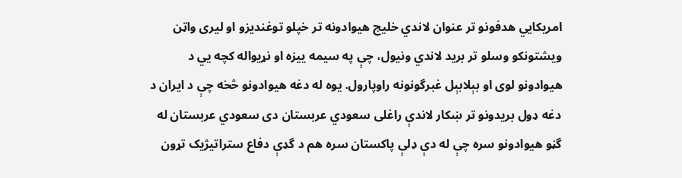امریکایي هدفونو تر عنوان لاندي خلیج هیوادونه تر خپلو توغندیزو او لیری واټن ویشتونکو وسلو تر برید لاندي ونیول، چې په سیمه ییزه او نړیواله کچه یي د هیوادونو لوی او بېلابېل‌ غبرگونونه راوپارول. یوه له دغه هیوادونو څخه چې د ایران د دغه ډول بریدونو تر ښکار لاندې راغلی سعودي عربستان دی سعودي عربستان له گڼو هیوادونو سره چې له دې ډلې پاکستان سره هم د گډې دفاع ستراتیژیک تړون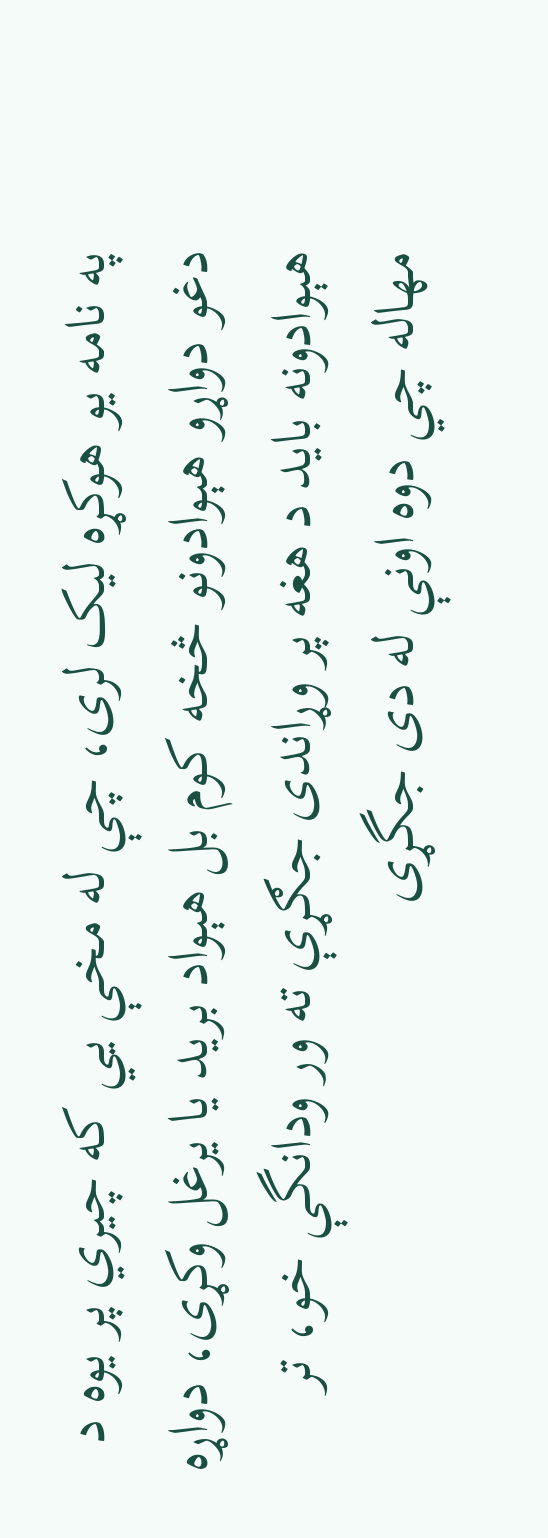په نامه یو هوکړه لیک لری، چې له مخې یي که چیري پر یوه د دغو دواړو هېوادونو څخه کوم بل هېواد برید یا یرغل وکړی، دواړه هېوادونه باید د هغه پر وړاندی جګړې ته ور ودانگې خو، تر مهاله چي دوه اونې له دی جگړی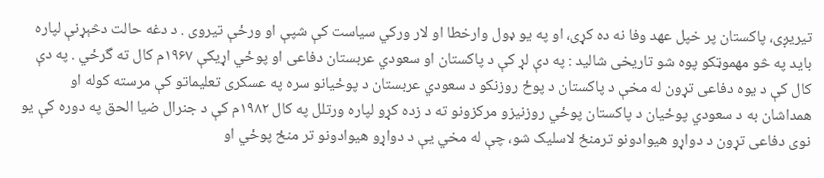تیریږی، پاکستان پر خپل عهد وفا نه ده کړی، او په یو ډول وارخطا او لار ورکي سیاست کې شپې او ورځې تیروی . د دغه حالت دڅېړنې لپاره باید په څو مهموټکو پوه شو تاریخی شالید : په دې لړ کې د پاکستان او سعودي عربستان دفاعی او پوځي اړیکې ۱۹۶۷م کال ته گرځي . په دې کال کې د یوه دفاعی تړون له مخې د پاکستان د پوځ روزنکو د سعودي عربستان د پوځیانو سره په عسکری تعلیماتو‌ کې مرسته کوله او همداشان به د سعودي پوځیان د پاکستان پوځي روزنیزو مرکزونو ته د زده کړو لپاره ورتلل په کال ۱۹۸۲م کې د جنرال ضیا الحق په دوره کې یو نوی دفاعی تړون د دواړو هیوادونو ترمنځ لاسلیک شو، چې له مخي یې د دواړو هیوادونو تر منځ پوځي او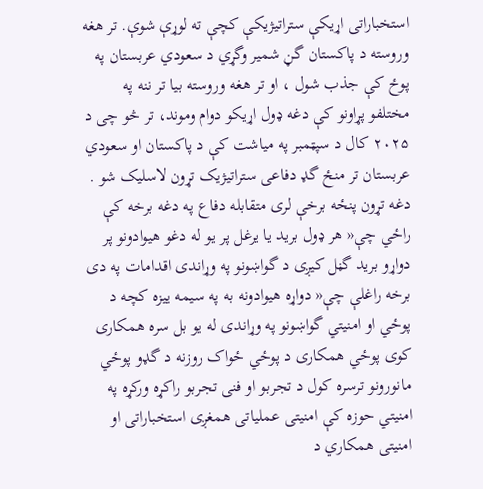استخباراتی اړیکې ستراتیژیکې کچې ته لوړې شوې. تر هغه وروسته د پاکستان گڼ شمیر وگړي د سعودي عربستان په پوځ کې جذب شول ، او تر هغه وروسته بیا تر ننه په مختلفو پړاونو کې دغه ډول اړیکو دوام وموند، تر څو چی د ۲۰۲۵ کال د سپټمبر په میاشت کې د پاکستان او سعودي عربستان تر منځ گډ دفاعی ستراتیژیک تړون لاسلیک شو . دغه تړون پنځه برخې لری متقابله دفاع په دغه برخه کې راځي چې« هر ډول برید یا یرغل پر یو له دغو هیوادونو پر دواړو برید گڼل کیږی د گواښونو په وړاندی اقدامات په دی برخه راغلې چې« دواړه هیوادونه به په سیمه ییزه کچه د پوځي او امنیتي گواښونو په وړاندی له یو بل سره همکاری کوی پوځي همکاری د پوځي ځواک روزنه د گډو‌ پوځي مانورونو ترسره کول د تجربو او فنی تجربو راکړه ورکړه په امنیتي حوزه کې امنیتی عملیاتی همغږی استخباراتی او امنیتی همکاري د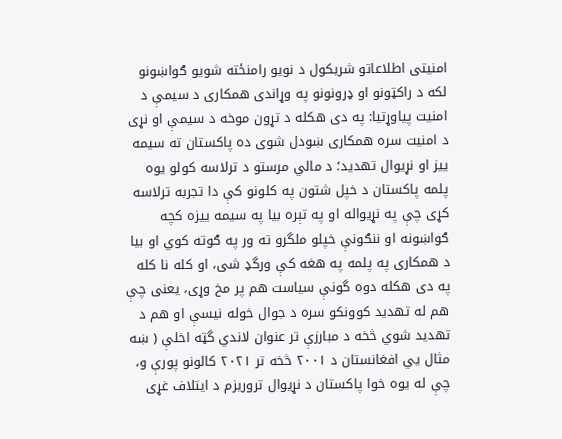امنیتی اطلاعاتو شریکول د نویو رامنځته شویو ګواښونو لکه د راکټونو او ډرونونو‌ په وړاندی همکاری د سیمې د امنیت پیاوړتیا: په دی هکله د تړون موخه د سیمې او نړی د امنیت سره همکاری ښودل شوی ده پاکستان ته سیمه ییز او نړیوال تهدید؛ د مالي مرستو د ترلاسه کولو یوه پلمه پاکستان د خپل شتون په کلونو کې دا تجربه ترلاسه کړی چې په نړیواله او په تېره بیا په سیمه ییزه کچه ګواښونه او ننګونې خپلو ملگرو ته ور په ګوته کوي او بیا د همکاری په پلمه په هغه کې ورگډ شی، او کله نا کله په دی هکله دوه گونې سیاست هم پر مخ وړی، یعنی چې هم‌ له تهدید کوونکو سره د جوال خوله نیسې او هم د تهدید شوي څخه د مبارزې تر عنوان لاندي گټه اخلې ( ښه مثال یي افغانستان د ۲۰۰۱ څخه تر ۲۰۲۱ کالونو پورې و، چې له یوه خوا پاکستان د نړیوال تروریزم د ایتلاف غړی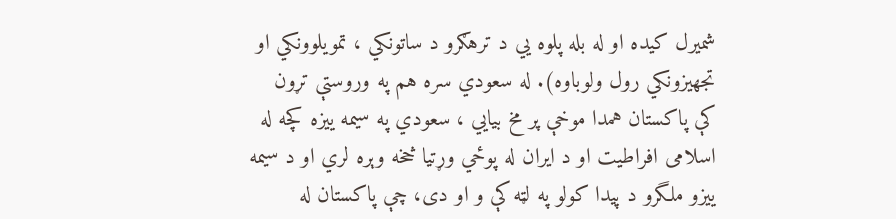شمیرل کیده او له بله پلوه یي د ترهګرو د ساتونکي ، تمویلوونکي او تجهیزونکي رول ولوباوه). له سعودي سره هم په وروستې تړون کې پاکستان همدا موخې پر مخ بیایي ، سعودي په سیمه ییزه کچه له اسلامی افراطیت او د ایران له پوځي وړتیا څخه وېره لري او د سیمه ییزو ملگرو د پیدا کولو په لټه کې و او دی، چې پاکستان له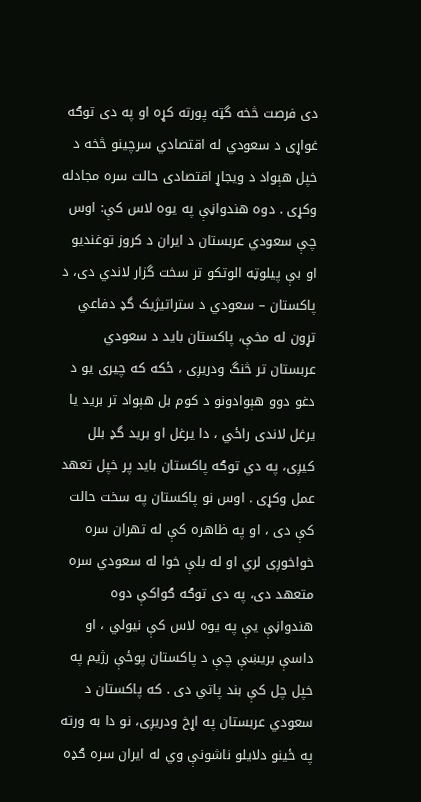دی فرصت څخه گټه پورته کړه او په دی توګه غواړی د سعودي له اقتصادي سرچینو څخه د خپل هېواد د ویجاړ اقتصادی حالت سره مجادله وکړی . دوه هندواڼې په یوه لاس کې: اوس چې سعودي عربستان د ایران د کروز توغندیو او بې پیلوټه الوتکو تر سخت گزار لاندي دی، د پاکستان – سعودي د ستراتیژیک گډ دفاعي تړون له مخې، پاکستان باید د سعودي عربستان تر څنگ ودریږی ، ځکه که چیری یو د دغو دوو هېوادونو د کوم بل هېواد تر برید یا یرغل لاندی راځي ، دا یرغل او برید گډ بلل کیږی، په دي توګه پاکستان باید پر خپل تعهد عمل وکړی . اوس نو پاکستان په سخت حالت کې دی ، او په ظاهره کې له تهران سره خواخوږی لري او له بلې خوا له سعودي سره متعهد دی، په دی توګه ګواکې دوه هندواڼې یې په یوه لاس کې نیولي ، او داسې بریښې چې د پاکستان پوځې رژیم په خپل چل کې بند پاتي دی . که پاکستان د سعودي عربستان په اړخ ودریږی، نو دا به ورته په ځینو دلایلو ناشونې وي له ایران سره ګډه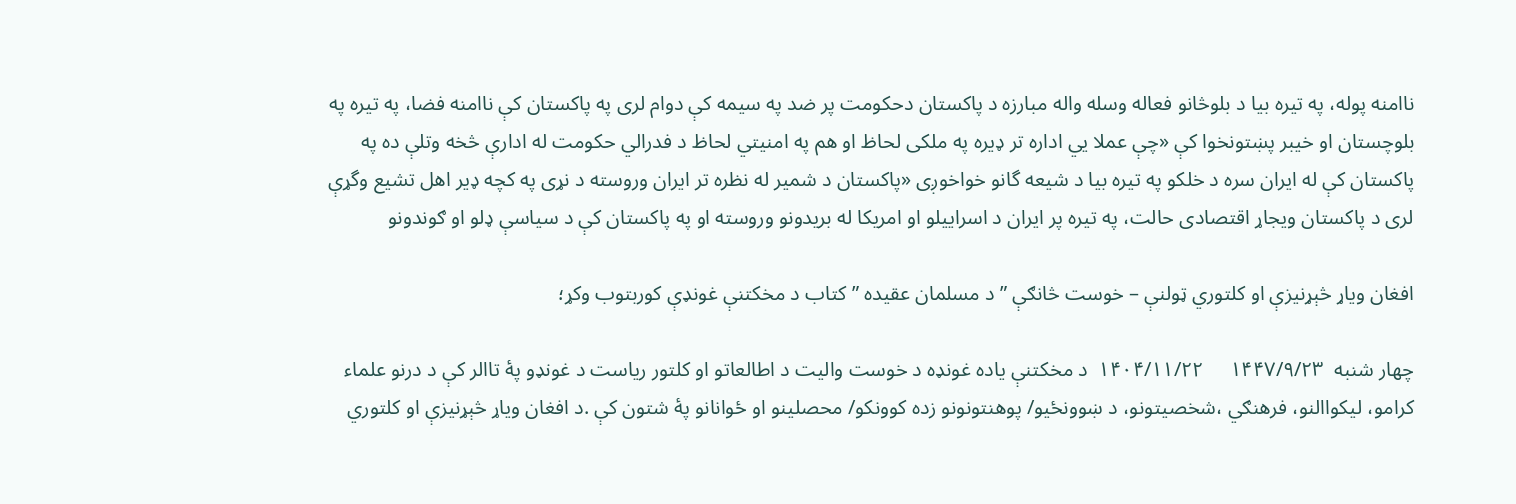ناامنه پوله، په تیره بیا د بلوڅانو فعاله وسله واله مبارزه د پاکستان دحکومت پر ضد په سیمه کې دوام لری په پاکستان کې ناامنه فضا، په تیره په بلوچستان او خیبر پښتونخوا کې «چې عملا یي اداره تر ډیره په ملکی لحاظ او هم په امنیتي لحاظ د فدرالي حکومت له ادارې څخه وتلې ده په پاکستان کې له ایران سره د خلکو په تیره بیا د شیعه گانو خواخوږی «پاکستان د شمیر له نظره تر ایران وروسته د نړی په کچه ډیر اهل تشیع وگړې لری د پاکستان ویجاړ اقتصادی حالت، په تیره پر ایران د اسراییلو او امریکا له بریدونو وروسته او په پاکستان کې د سیاسې ډلو او ګوندونو

افغان وياړ څېړنیزې او کلتوري ټولنې – خوست څانګې ” د مسلمان عقیده ” کتاب د مخکتنې غونډې کوربتوب وکړ؛

چهار شنبه  ۱۴۴۷/۹/۲۳     ۱۴۰۴/۱۱/۲۲  د مخکتنې ياده غونډه د خوست واليت د اطالعاتو او کلتور ریاست د غونډو پۀ تاالر کې د درنو علماء کرامو، لیکواالنو، فرهنګي ،شخصیتونو، د ښوونځيو/ پوهنتونونو زده کوونکو/ محصلینو او ځوانانو پۀ شتون کې .د افغان وياړ څېړنیزې او کلتوري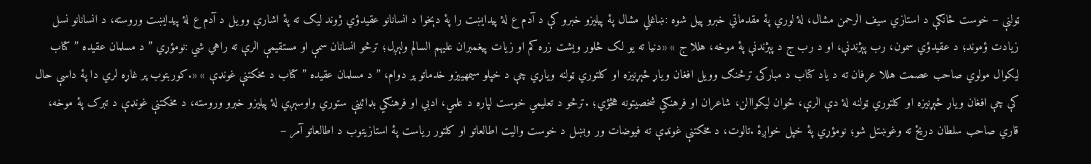ټولنې – خوست څانګې د استازي سیف الرحمن مشال، لۀ لوري پۀ مقدماتي خبرو پیل شوه :ښاغلي مشال پۀ پیلیزو خبرو کې د آدم ع لۀ پیدایښت را پۀ دېخوا د انسانانو عقیدؤي ژوند لیک ته پۀ اشارې وویل د آدم ع لۀ پیدایښت وروسته، د انسانانو نسل زیادت ؤموند؛ د عقیدؤي سمون، رب پېژندنې، او د رب ج د پېژندنې پۀ موخه، هللا ج » «دنیا ته یو لک څلور ویشت زره کم او زیات پیغمبران علیهم السالم ولېږل؛ ترڅو انسانان سمې او مستقيمې الرې ته راهي شي :نومؤړي ” د مسلمان عقیده ” کتاب لیکوال مولوي صاحب عصمت هللا عرفان ته د یاد کتاب د مبارکۍ ترڅنګ وویل افغان وياړ څېړنیزه او کلتوري ټولنه ویاړي چې د خپلو سیمهيیزو خدماتو پر دوام، ” د مسلمان عقیده ” کتاب د مخکتنې غونډې » «.کوربتوب پر غاړه لري دا پۀ داسې حال کې چې افغان وياړ څېړنیزه او کلتوري ټولنه لۀ دې الرې، ځوان لیکواالن، شاعران او فرهنګي شخصیتونه هڅؤي؛ .ترڅو د تعليمي خوست لپاره د علمي، ادبي او فرهنګي بډائینې ستوري واوسېږي لۀ پیلیزو خبرو وروسته، د مخکتنې غونډې د تبرک پۀ موخه، قاري صاحب سلطان دريځ ته وغوښتل شو؛ نومؤړي پۀ خپل خواږۀ .تالوت، د مخکتنې غونډې ته فیوضات ور وبښل د خوست واليت اطالعاتو او کلتور ریاست پۀ استازیتوب د اطالعاتو آمر –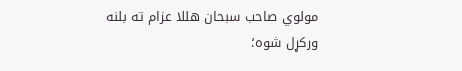مولوي صاحب سبحان هللا عزام ته بلنه ورکړل شوه؛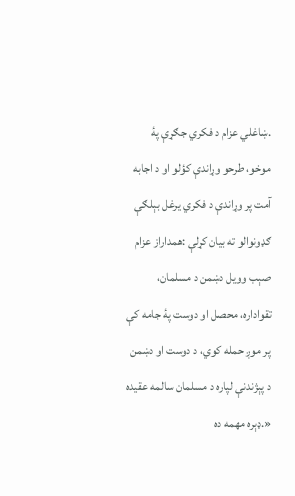.ښاغلي عزام د فکري جګړې پۀ موخو، طرحو وړاندې کؤلو او د اجابه آمت پر وړاندې د فکري یرغل بېلګې ګډونوالو ته بیان کړلې :همداراز عزام صېب وویل دښمن د مسلمان، تقواداره، محصل او دوست پۀ جامه کې پر موږ حمله کوي، د دوست او دښمن د پېژندنې لپاره د مسلمان سالمه عقیده «.ډېره مهمه ده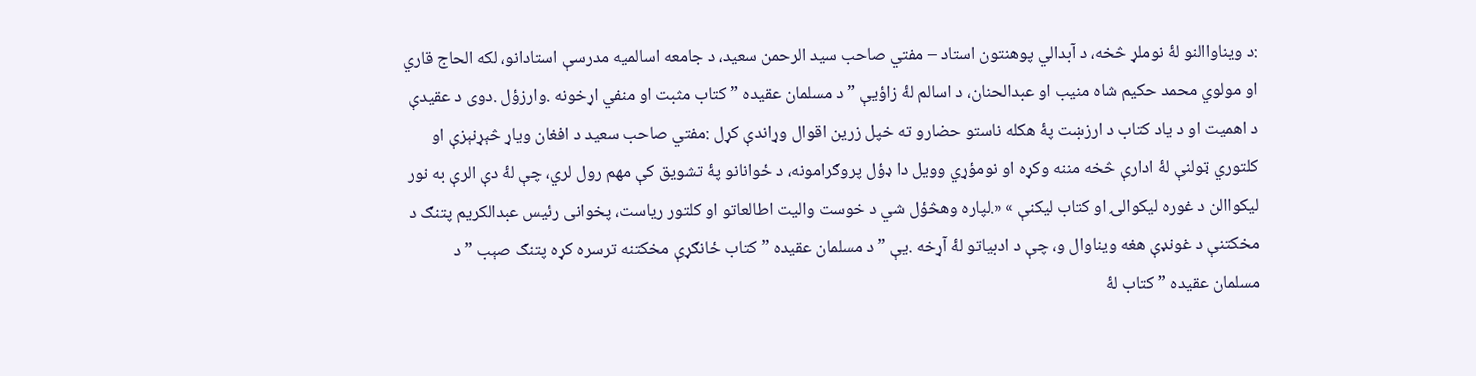:د ويناواالنو لۀ نوملړ څخه، د آبدالي پوهنتون استاد – مفتي صاحب سید الرحمن سعيد، د جامعه اسالمیه مدرسې استادانو، لکه الحاج قاري او مولوي محمد حکیم شاه منیب او عبدالحنان، د اسالم لۀ زاؤیې ” د مسلمان عقیده ” کتاب مثبت او منفي اړخونه .وارزؤل .دوی د عقیدې د اهمیت او د یاد کتاب د ارزښت پۀ هکله ناستو حضارو ته خپل زرین اقوال وړاندې کړل :مفتي صاحب سعيد د افغان ویاړ څېړنېزې او کلتوري ټولنې لۀ ادارې څخه مننه وکړه او نومؤړي وويل دا ډؤل پروګرامونه، د ځوانانو پۀ تشویق کې مهم رول لري، چې لۀ دې الرې به نور لیکواالن د غوره ليکوالۍ او کتاب لیکنې » «.لپاره وهڅؤل شي د خوست واليت اطالعاتو او کلتور ریاست، پخوانی رئیس عبدالکریم پتنګ د مخکتنې د غونډې هغه ويناوال و، چې د ادبیاتو لۀ آړخه .یې ” د مسلمان عقیده ” کتاب ځانګړې مخکتنه ترسره کړه پتنګ صېب ” د مسلمان عقیده ” کتاب لۀ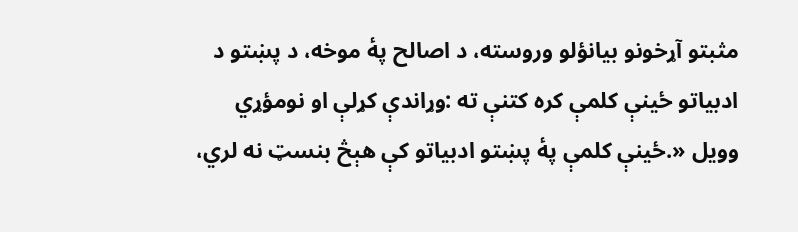مثبتو آړخونو بیانؤلو وروسته، د اصالح پۀ موخه، د پښتو د ادبیاتو ځينې کلمې کره کتنې ته :وړاندې کړلې او نومؤړي وویل «.ځينې کلمې پۀ پښتو ادبیاتو کې هېڅ بنسټ نه لري،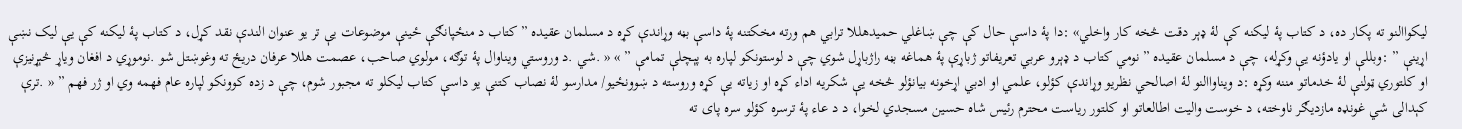لیکواالنو ته پکار ده، د کتاب پۀ لیکنه کې لۀ ډېر دقت څخه کار واخلي» :دا پۀ داسې حال کې چې ښاغلي حمیدهللا ترابي هم ورته مخکتنه پۀ داسې بڼه وړاندې کړه د مسلمان عقیده ” کتاب د منځپانګې ځينې موضوعات یې تر یو عنوان الندې نقد کړل، د کتاب پۀ لیکنه کې یې لیک نښې اړینې ” :وبللې او يادؤنه یې وکړله، چې د مسلمان عقیده ” نومي کتاب د ډېرو عربي تعريفاتو ژباړې پۀ هماغه بڼه راژباړل شوي چې د لوستونکو لپاره به پېچلې تمامې ” » « .شي .د وروستي ويناوال پۀ توګه، مولوي صاحب، عصمت هللا عرفان دريځ ته وغوښتل شو .نوموړي د افغان وياړ څېړنیزې او کلتوري ټولنې لۀ خدماتو مننه وکړه :د ويناواالنو لۀ اصالحي نظریو وړاندې کؤلو، علمي او ادبي اړخونه بیانؤلو څخه یې شکريه اداء کړه او زياته يې کړه وروسته د ښوونځیو/ مدارسو لۀ نصاب کتنې یو داسې کتاب لیکلو ته مجبور شوم، چې د زده کوونکو لپاره عام فهمه وي او ژر فهم ” « .ترې کېدالی شي غونډه مازديګر ناوخته، د خوست واليت اطالعاتو او کلتور ریاست محترم رئیس شاه حسین مسجدي لخوا، د د عاء پۀ ترسره کؤلو سره پای ته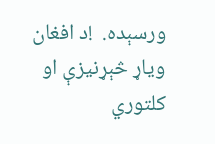ورسېده.  !د افغان وياړ څېړنیزې او کلتوري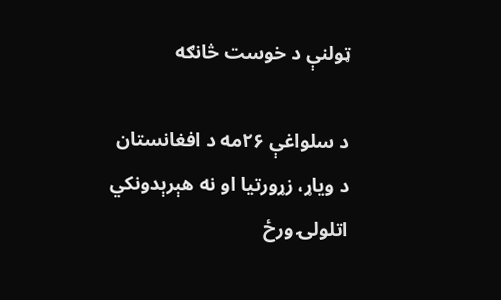ټولنې د خوست څانګه

د سلواغې ۲۶مه د افغانستان د ویاړ، زړورتیا او نه هېرېدونکي اتلولۍ ورځ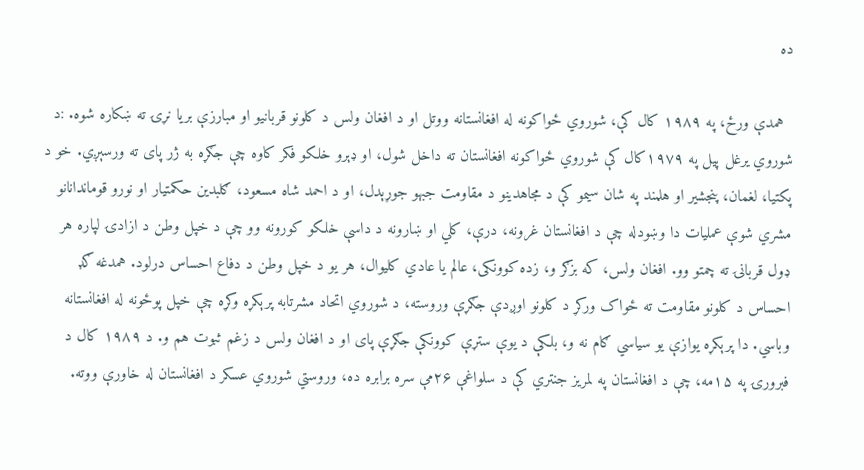ده

  همدې ورځ، په ۱۹۸۹ کال کې، شوروي ځواکونه له افغانستانه ووتل او د افغان ولس د کلونو قربانیو او مبارزې بریا نړۍ ته ښکاره شوه. :د شوروي یرغل پیل په ۱۹۷۹کال کې شوروي ځواکونه افغانستان ته داخل شول، او ډېرو خلکو فکر کاوه چې جګړه به ژر پای ته ورسېږي. خو د پکتیا، لغمان، پنجشیر او هلمند په شان سیمو کې د مجاهدینو د مقاومت جبهو جوړېدل، او د احمد شاه مسعود، ګلبدین حکمتیار او نورو قوماندانانو مشري شوې عملیات دا وښودله چې د افغانستان غرونه، درې، کلي او ښارونه د داسې خلکو کورونه وو چې د خپل وطن د ازادۍ لپاره هر ډول قربانۍ ته چمتو وو. افغان ولس، که بزګر و، زده کوونکی، عالم یا عادي کلیوال، هر یو د خپل وطن د دفاع احساس درلود. همدغه ګډ احساس د کلونو مقاومت ته ځواک ورکړ د کلونو اوږدې جګړې وروسته، د شوروي اتحاد مشرتابه پرېکړه وکړه چې خپل پوځونه له افغانستانه وباسي. دا پرېکړه یوازې یو سیاسي ګام نه و، بلکې د یوې ستړې کوونکې جګړې پای او د افغان ولس د زغم ثبوت هم و. د ۱۹۸۹ کال د فبرورۍ په ۱۵مه، چې د افغانستان په لمریز جنتري کې د سلواغې ۲۶مې سره برابره ده، وروستي شوروي عسکر د افغانستان له خاورې ووته.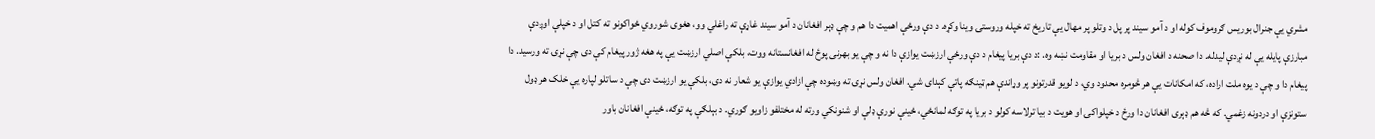مشري یې جنرال بوريس ګروموف کوله او د آمو سیند پر پل د وتلو پر مهال یې تاریخ ته خپله وروستۍ وینا وکړه. د دې ورځې اهمیت دا هم و چې ډېر افغانان د آمو سیند غاړې ته راغلي وو، هغوی شوروي ځواکونو ته کتل او د خپلې اوږدې مبارزې پایله یې له نږدې لیدله. دا صحنه د افغان ولس د بریا او مقاومت نښه وه. :د دې بریا پیغام د دې ورځې ارزښت یوازې دا نه و چې یو بهرنی پوځ له افغانستانه ووت، بلکې اصلي ارزښت یې په هغه ژور پیغام کې دی چې نړۍ ته ورسید. دا پیغام دا و چې د یوه ملت اراده، که امکانات یې هر څومره محدود وي، د لویو قدرتونو پر وړاندې هم ټینګه پاتې کېدای شي. افغان ولس نړۍ ته وښوده چې ازادي یوازې یو شعار نه دی، بلکې یو ارزښت دی چې د ساتلو لپاره یې خلک هر ډول ستونزې او دردونه زغمي. که څه هم ډېری افغانان دا ورځ د خپلواکۍ او هویت د بیا ترلاسه کولو د بریا په توګه لمانځي، ځینې نورې ډلې او شنونکي ورته له مختلفو زاویو ګوري. د بېلګې په توګه، ځینې افغانان باور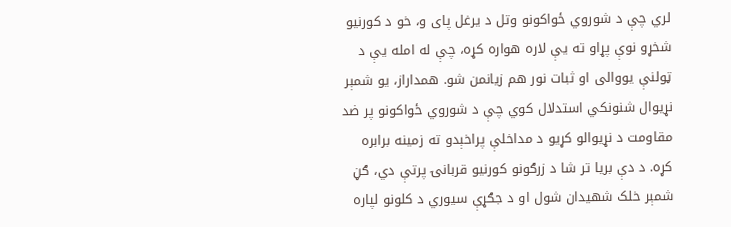لري چې د شوروي ځواکونو وتل د یرغل پای و، خو د کورنیو شخړو نوې پړاو ته یې لاره هواره کړه، چې له امله یې د ټولنې یووالی او ثبات نور هم زیانمن شو. همداراز، یو شمېر نړیوال شنونکي استدلال کوي چې د شوروي ځواکونو پر ضد مقاومت د نړیوالو کړیو د مداخلې پراخېدو ته زمینه برابره کړه. د دې بریا تر شا د زرګونو کورنیو قربانۍ پرتې دي، ګڼ شمېر خلک شهیدان شول او د جګړې سیوري د کلونو لپاره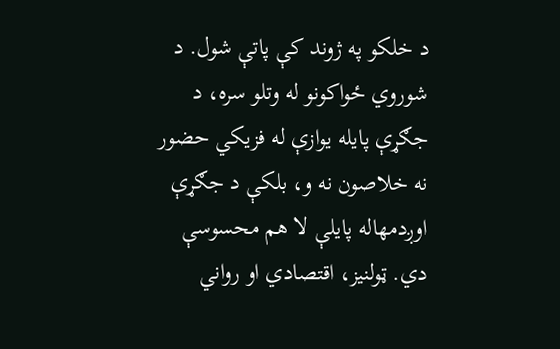د خلکو په ژوند کې پاتې شول. د شوروي ځواکونو له وتلو سره، د جګړې پایله یوازې له فزیکي حضور نه خلاصون نه و، بلکې د جګړې اوږدمهاله پایلې لا هم محسوسې دي. ټولنیز، اقتصادي او رواني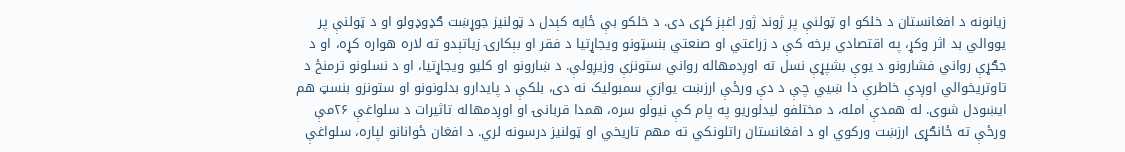زیانونه د افغانستان د خلکو او ټولنې پر ژوند ژور اغېز کړی دی. د خلکو بې ځایه کېدل د ټولنیز جوړښت ګډوډولو او د ټولنې پر یووالي بد اثر وکړ، په اقتصادي برخه کې د زراعتي او صنعتي بنسټونو ویجاړتیا د فقر او بېکارۍ زیاتېدو ته لاره هواره کړه، او د جګړې رواني فشارونو د یوې بشپړې نسل ته اوږدمهاله رواني ستونزې وزیږولې. د ښارونو او کلیو ویجاړتیا، او د نسلونو ترمنځ د تاوتریخوالي اوږدې خاطرې دا ښيي چې د دې ورځې ارزښت یوازې سمبولیک نه دی، بلکې د پایدارو بدلونونو او ستونزو بنسټ هم ایښودل شوی. له همدې امله، د مختلفو لیدلوریو په پام کې نیولو سره، همدا قربانۍ او اوږدمهاله تاثیرات د سلواغې ۲۶مې ورځې ته ځانګړی ارزښت ورکوي او د افغانستان راتلونکي ته مهم تاریخي او ټولنیز درسونه لري. د افغان ځوانانو لپاره، سلواغې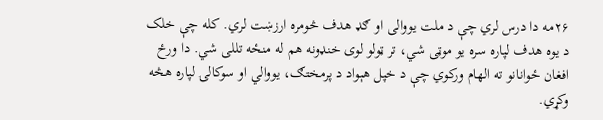۲۶مه دا درس لري چې د ملت یووالی او ګډ هدف څومره ارزښت لري. کله چې خلک د یوه هدف لپاره سره یو موټی شي، تر ټولو لوی خنډونه هم له منځه تللی شي. دا ورځ افغان ځوانانو ته الهام ورکوي چې د خپل هېواد د پرمختګ، یووالي او سوکالۍ لپاره هڅه وکړي.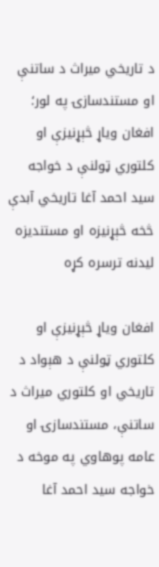د تاریخي میراث د ساتنې او مستندسازۍ په لور؛ افغان ویاړ څېړنیزې او کلتوري ټولنې د خواجه سید احمد آغا تاریخي آبدې څخه څېړنیزه او مستندیزه لیدنه ترسره کړه

افغان ویاړ څېړنیزې او کلتوري ټولنې د هېواد د تاریخي او کلتوري میراث د ساتنې، مستندسازۍ او عامه پوهاوي په موخه د خواجه سید احمد آغا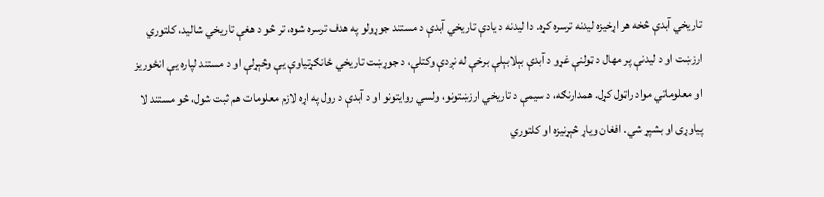تاریخي آبدې څخه هر اړخیزه لیدنه ترسره کړه. دا لیدنه د یادې تاریخي آبدې د مستند جوړولو په هدف ترسره شوه، تر څو د هغې تاریخي شالید، کلتوري ارزښت او د لیدنې پر مهال د ټولنې غړو د آبدې بېلابېلې برخې له نږدې وکتلې، د جوړښت تاریخي ځانګړتیاوې یې وڅېړلې او د مستند لپاره یې انځوریز او معلوماتي مواد راټول کړل. همدارنګه، د سیمې د تاریخي ارزښتونو، ولسي روایتونو او د آبدې د رول په اړه لازم معلومات هم ثبت شول، څو مستند لا پیاوړی او بشپړ شي. افغان ویاړ څېړنیزه او کلتوري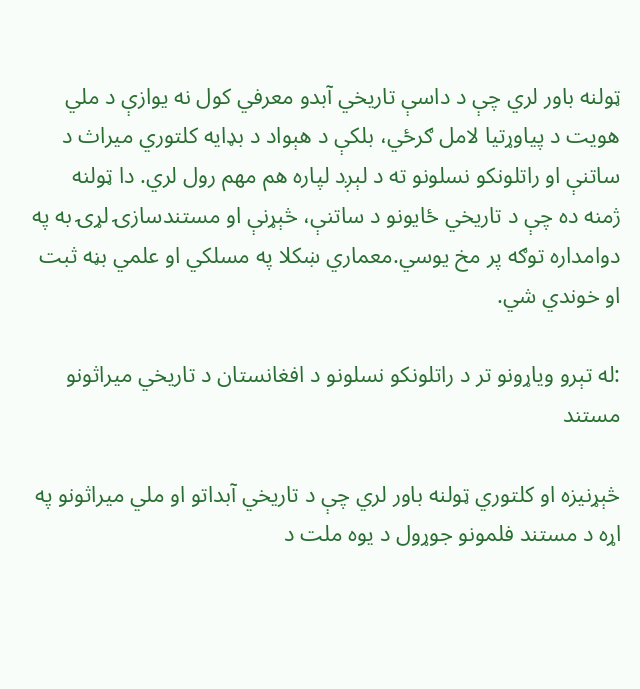ټولنه باور لري چې د داسې تاریخي آبدو معرفي کول نه یوازې د ملي هویت د پیاوړتیا لامل ګرځي، بلکې د هېواد د بډایه کلتوري میراث د ساتنې او راتلونکو نسلونو ته د لېږد لپاره هم مهم رول لري. دا ټولنه ژمنه ده چې د تاریخي ځایونو د ساتنې، څېړنې او مستندسازۍ لړۍ به په دوامداره توګه پر مخ یوسي.معماري ښکلا په مسلکي او علمي بڼه ثبت او خوندي شي.

:له تېرو ویاړونو تر د راتلونکو نسلونو د افغانستان د تاریخي میراثونو مستند

څېړنیزه او کلتوري ټولنه باور لري چې د تاریخي آبداتو او ملي میراثونو په اړه د مستند فلمونو جوړول د یوه ملت د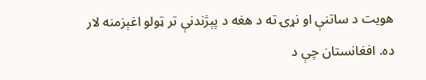هویت د ساتنې او نړۍ ته د هغه د پېژندنې تر ټولو اغېزمنه لار ده. افغانستان چې د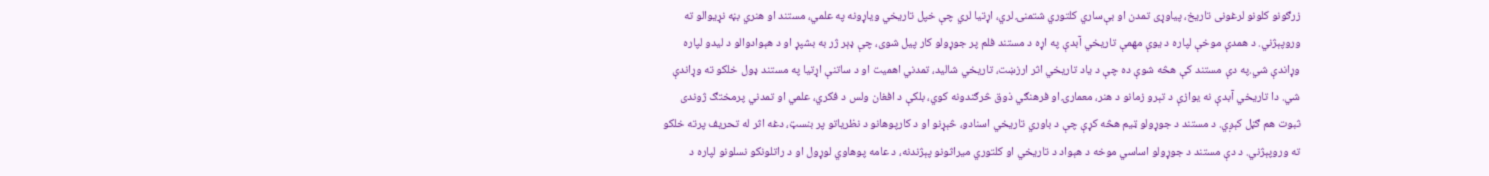زرګونو کلونو لرغونی تاریخ، پیاوړی تمدن او بې‌ساري کلتوري شتمنۍ لري، اړتیا لري چې خپل تاریخي ویاړونه په علمي، مستند او هنري بڼه نړیوالو ته وروپېژني. د همدې موخې لپاره د یوې مهمې تاریخي آبدې په اړه د مستند فلم پر جوړولو کار پیل شوی، چې ډېر ژر به بشپړ او د هېوادوالو د لیدو لپاره وړاندې شي.په دې مستند کې هڅه شوې ده چې د یاد تاریخي اثر ارزښت، تاریخي شالید، تمدني اهمیت او د ساتنې اړتیا په مستند ډول خلکو ته وړاندې شي. دا تاریخي آبدې نه یوازې د تېرو زمانو د هنر، معمارۍ او فرهنګي ذوق څرګندونه کوي، بلکې د افغان ولس د فکري، علمي او تمدني پرمختګ ژوندی ثبوت هم ګڼل کېږي. د مستند د جوړولو ټیم هڅه کړې چې د باوري تاریخي اسنادو، څېړنو او د کارپوهانو د نظریاتو پر بنسټ، دغه اثر له تحریف پرته خلکو ته وروپېژني. د دې مستند د جوړولو اساسي موخه د هېواد د تاریخي او کلتوري میراثونو پېژندنه، د عامه پوهاوي لوړول او د راتلونکو نسلونو لپاره د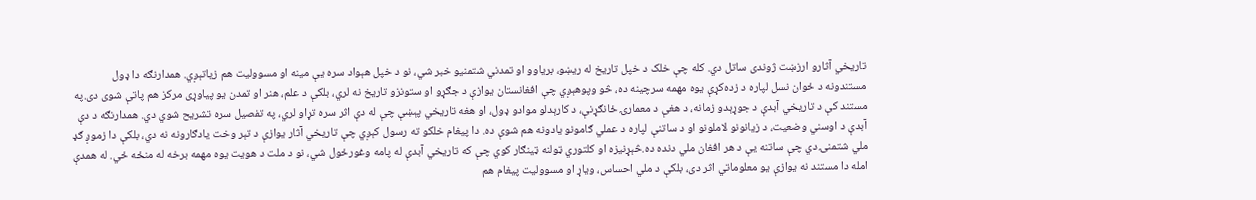تاریخي آثارو ارزښت ژوندی ساتل دي. کله چې خلک د خپل تاریخ له ریښو، بریاوو او تمدني شتمنیو خبر شي، نو د خپل هېواد سره یې مینه او مسوولیت هم زیاتېږي. همدارنګه دا ډول مستندونه د ځوان نسل لپاره د زده‌کړې یوه مهمه سرچینه ده، څو وپوهېږي چې افغانستان یوازې د جګړو او ستونزو تاریخ نه لري، بلکې د علم، هنر او تمدن یو پیاوړی مرکز هم پاتې شوی دی.په مستند کې د تاریخي آبدې د جوړېدو زمانه، د هغې د معمارۍ ځانګړنې، د کارېدلو موادو ډول، او هغه تاریخي پېښې چې له دې اثر سره تړاو لري، په تفصیل سره تشریح شوي دي. همدارنګه د دې آبدې د اوسني وضعیت، د زیانونو لاملونو او د ساتنې لپاره د عملي ګامونو یادونه هم شوې ده. دا پیغام خلکو ته رسول کېږي چې تاریخي آثار یوازې د تېر وخت یادګارونه نه دي، بلکې دا زموږ ګډ ملي شتمنۍ دي چې ساتنه یې د هر افغان ملي دنده ده.څېړنیزه او کلتوري ټولنه ټینګار کوي چې که تاریخي آبدې له پامه وغورځول شي، نو د ملت د هویت یوه مهمه برخه له منځه ځي. له همدې امله دا مستند نه یوازې یو معلوماتي اثر دی، بلکې د ملي احساس، ویاړ او مسوولیت پیغام هم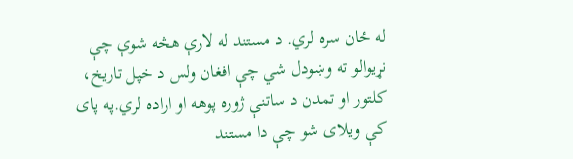له ځان سره لري. د مستند له لارې هڅه شوې چې نړیوالو ته وښودل شي چې افغان ولس د خپل تاریخ، کلتور او تمدن د ساتنې ژوره پوهه او اراده لري.په پای کې ویلای شو چې دا مستند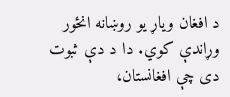د افغان ویاړ یو روښانه انځور وړاندې کوي. دا د دې ثبوت دی چې افغانستان،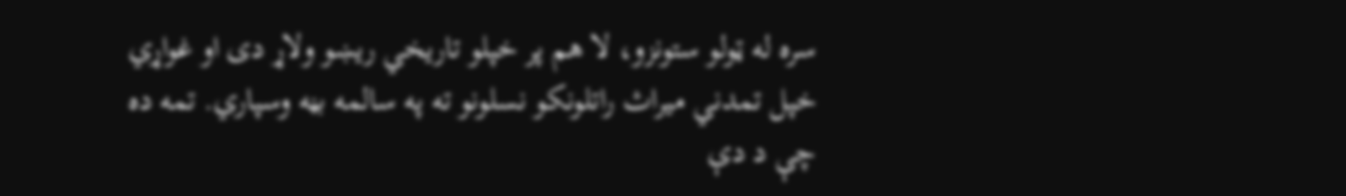سره له ټولو ستونزو، لا هم پر خپلو تاریخي ریښو ولاړ دی او غواړي خپل تمدني میراث راتلونکو نسلونو ته په سالمه بڼه وسپاري. تمه ده چې د دې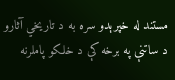مستند له خپرېدو سره به د تاریخي آثارو د ساتنې په برخه کې د خلکو پاملرنه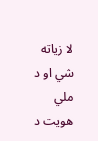لا زیاته شي او د ملي هویت د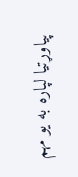پیاوړتیا لپاره به یو مهم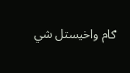ګام واخیستل شي